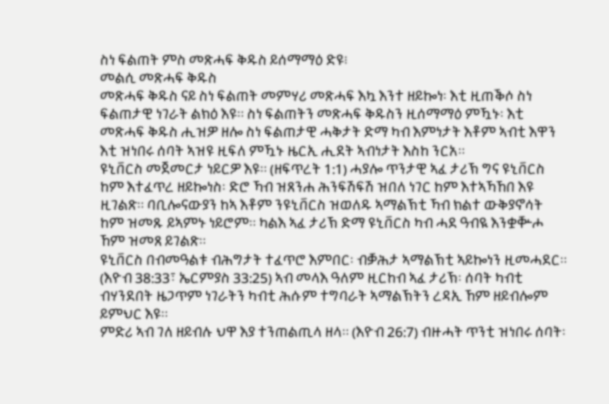ስነ ፍልጠት ምስ መጽሓፍ ቅዱስ ይሰማማዕ ድዩ፧
መልሲ መጽሓፍ ቅዱስ
መጽሓፍ ቅዱስ ናይ ስነ ፍልጠት መምሃሪ መጽሓፍ እኳ እንተ ዘይኰነ፡ እቲ ዚጠቕሶ ስነ ፍልጠታዊ ነገራት ልክዕ እዩ። ስነ ፍልጠትን መጽሓፍ ቅዱስን ዚሰማማዕ ምዃኑ፡ እቲ መጽሓፍ ቅዱስ ሒዝዎ ዘሎ ስነ ፍልጠታዊ ሓቅታት ድማ ካብ እምነታት እቶም ኣብቲ እዋን እቲ ዝነበሩ ሰባት ኣዝዩ ዚፍለ ምዃኑ ዜርኢ ሒደት ኣብነታት እስከ ንርአ።
ዩኒቨርስ መጀመርታ ነይርዎ እዩ። (ዘፍጥረት 1:1) ሓያሎ ጥንታዊ ኣፈ ታሪኽ ግና ዩኒቨርስ ከም እተፈጥረ ዘይኰነስ፡ ድሮ ኻብ ዝጸንሐ ሕንፍሽፍሽ ዝበለ ነገር ከም እተኣኻኸበ እዩ ዚገልጽ። ባቢሎናውያን ከኣ እቶም ንዩኒቨርስ ዝወለዱ ኣማልኽቲ ኻብ ክልተ ውቅያኖሳት ከም ዝመጹ ይኣምኑ ነይሮም። ካልእ ኣፈ ታሪኽ ድማ ዩኒቨርስ ካብ ሓደ ዓብዪ እንቋቝሖ ኸም ዝመጸ ይገልጽ።
ዩኒቨርስ በብመዓልቱ ብሕግታት ተፈጥሮ እምበር፡ ብቓሕታ ኣማልኽቲ ኣይኰነን ዚመሓደር። (እዮብ 38:33፣ ኤርምያስ 33:25) ኣብ መላእ ዓለም ዚርከብ ኣፈ ታሪኽ፡ ሰባት ካብቲ ብሃንደበት ዜጋጥም ነገራትን ካብቲ ሕሱም ተግባራት ኣማልኽትን ረዳኢ ኸም ዘይብሎም ይምህር እዩ።
ምድሪ ኣብ ገለ ዘይብሉ ህዋ እያ ተንጠልጢላ ዘላ። (እዮብ 26:7) ብዙሓት ጥንቲ ዝነበሩ ሰባት፡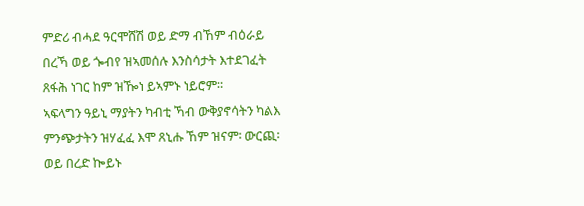ምድሪ ብሓደ ዓርሞሸሽ ወይ ድማ ብኸም ብዕራይ በረኻ ወይ ጐብየ ዝኣመሰሉ እንስሳታት እተደገፈት ጸፋሕ ነገር ከም ዝዀነ ይኣምኑ ነይሮም።
ኣፍላግን ዓይኒ ማያትን ካብቲ ኻብ ውቅያኖሳትን ካልእ ምንጭታትን ዝሃፈፈ እሞ ጸኒሑ ኸም ዝናም፡ ውርጪ፡ ወይ በረድ ኰይኑ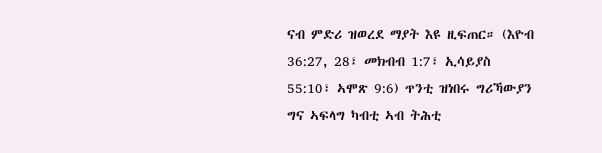ናብ ምድሪ ዝወረደ ማያት እዩ ዚፍጠር። (እዮብ 36:27, 28፣ መክብብ 1:7፣ ኢሳይያስ 55:10፣ ኣሞጽ 9:6) ጥንቲ ዝነበሩ ግሪኻውያን ግና ኣፍላግ ካብቲ ኣብ ትሕቲ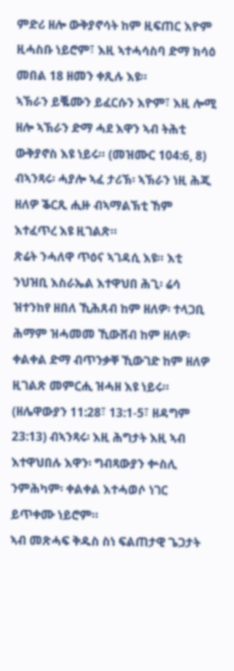ምድሪ ዘሎ ውቅያኖሳት ከም ዚፍጠር እዮም ዚሓስቡ ነይሮም፣ እዚ ኣተሓሳስባ ድማ ክሳዕ መበል 18 ዘመን ቀጺሉ እዩ።
ኣኽራን ይቘሙን ይፈርሱን እዮም፣ እዚ ሎሚ ዘሎ ኣኽራን ድማ ሓደ እዋን ኣብ ትሕቲ ውቅያኖስ እዩ ነይሩ። (መዝሙር 104:6, 8) ብኣንጻሩ፡ ሓያሎ ኣፈ ታሪኽ፡ ኣኽራን ነዚ ሕጂ ዘለዎ ቕርጺ ሒዙ ብኣማልኽቲ ኸም እተፈጥረ እዩ ዚገልጽ።
ጽሬት ንሓለዋ ጥዕና ኣገዳሲ እዩ። እቲ ንህዝቢ እስራኤል እተዋህበ ሕጊ፡ ሬሳ ዝተንከየ ዘበለ ኺሕጸብ ከም ዘለዎ፡ ተላጋቢ ሕማም ዝሓመመ ኺውሸብ ከም ዘለዎ፡ ቀልቀል ድማ ብጥንቃቐ ኺውገድ ከም ዘለዎ ዚገልጽ መምርሒ ዝሓዘ እዩ ነይሩ። (ዘሌዋውያን 11:28፣ 13:1-5፣ ዘዳግም 23:13) ብኣንጻሩ፡ እዚ ሕግታት እዚ ኣብ እተዋህበሉ እዋን፡ ግብጻውያን ቍስሊ ንምሕካም፡ ቀልቀል እተሓወሶ ነገር ይጥቀሙ ነይሮም።
ኣብ መጽሓፍ ቅዱስ ስነ ፍልጠታዊ ጌጋታት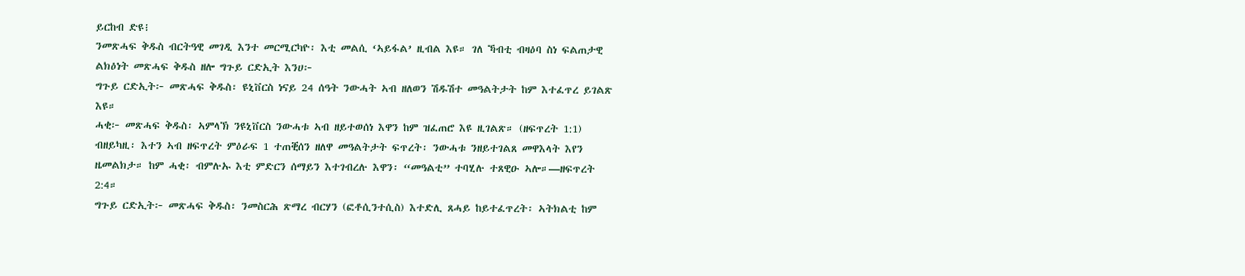ይርከብ ድዩ፧
ንመጽሓፍ ቅዱስ ብርትዓዊ መገዲ እንተ መርሚርካዮ፡ እቲ መልሲ ‘ኣይፋል’ ዚብል እዩ። ገለ ኻብቲ ብዛዕባ ስነ ፍልጠታዊ ልክዕነት መጽሓፍ ቅዱስ ዘሎ ግጉይ ርድኢት እንሀ፦
ግጉይ ርድኢት፦ መጽሓፍ ቅዱስ፡ ዩኒቨርስ ነናይ 24 ሰዓት ንውሓት ኣብ ዘለወን ሽዱሽተ መዓልትታት ከም እተፈጥረ ይገልጽ እዩ።
ሓቂ፦ መጽሓፍ ቅዱስ፡ ኣምላኽ ንዩኒቨርስ ንውሓቱ ኣብ ዘይተወሰነ እዋን ከም ዝፈጠሮ እዩ ዚገልጽ። (ዘፍጥረት 1:1) ብዘይካዚ፡ እተን ኣብ ዘፍጥረት ምዕራፍ 1 ተጠቒሰን ዘለዋ መዓልትታት ፍጥረት፡ ንውሓቱ ንዘይተገልጸ መዋእላት እየን ዜመልክታ። ከም ሓቂ፡ ብምሉኡ እቲ ምድርን ሰማይን እተገብረሉ እዋን፡ “መዓልቲ” ተባሂሉ ተጸዊዑ ኣሎ።—ዘፍጥረት 2:4።
ግጉይ ርድኢት፦ መጽሓፍ ቅዱስ፡ ንመስርሕ ጽማረ ብርሃን (ፎቶሲንተሲስ) እተድሊ ጸሓይ ከይተፈጥረት፡ ኣትክልቲ ከም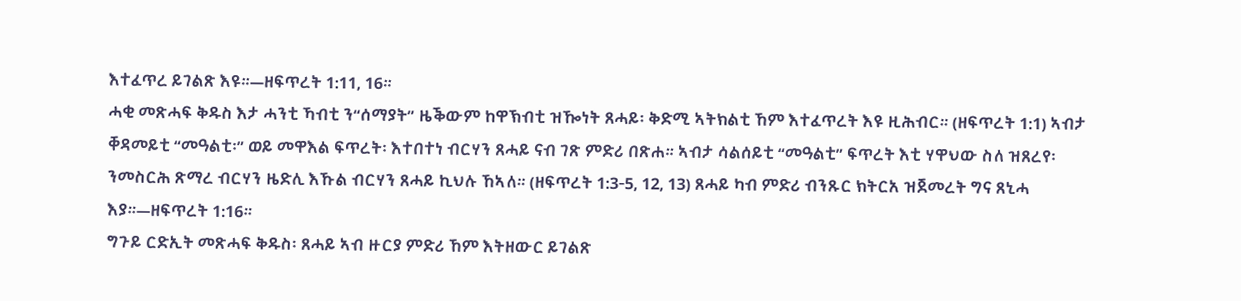እተፈጥረ ይገልጽ እዩ።—ዘፍጥረት 1:11, 16።
ሓቂ መጽሓፍ ቅዱስ እታ ሓንቲ ኻብቲ ን“ሰማያት” ዜቕውም ከዋኽብቲ ዝዀነት ጸሓይ፡ ቅድሚ ኣትክልቲ ኸም እተፈጥረት እዩ ዚሕብር። (ዘፍጥረት 1:1) ኣብታ ቐዳመይቲ “መዓልቲ፡” ወይ መዋእል ፍጥረት፡ እተበተነ ብርሃን ጸሓይ ናብ ገጽ ምድሪ በጽሐ። ኣብታ ሳልሰይቲ “መዓልቲ” ፍጥረት እቲ ሃዋህው ስለ ዝጸረየ፡ ንመስርሕ ጽማረ ብርሃን ዜድሊ እኹል ብርሃን ጸሓይ ኪህሉ ኸኣለ። (ዘፍጥረት 1:3-5, 12, 13) ጸሓይ ካብ ምድሪ ብንጹር ክትርአ ዝጀመረት ግና ጸኒሓ እያ።—ዘፍጥረት 1:16።
ግጉይ ርድኢት መጽሓፍ ቅዱስ፡ ጸሓይ ኣብ ዙርያ ምድሪ ኸም እትዘውር ይገልጽ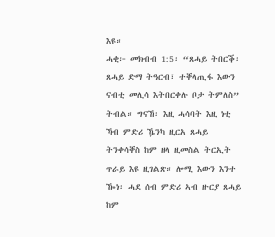እዩ።
ሓቂ፦ መክብብ 1:5፡ “ጸሓይ ትበርቕ፡ ጸሓይ ድማ ትዓርብ፣ ተቐላጢፋ እውን ናብቲ መሊሳ እትበርቀሉ ቦታ ትምለስ” ትብል። ግናኸ፡ እዚ ሓሳባት እዚ ነቲ ኻብ ምድሪ ዄንካ ዚርአ ጸሓይ ትንቀሳቐስ ከም ዘላ ዚመስል ትርኢት ጥራይ እዩ ዚገልጽ። ሎሚ እውን እንተ ዀነ፡ ሓደ ሰብ ምድሪ ኣብ ዙርያ ጸሓይ ከም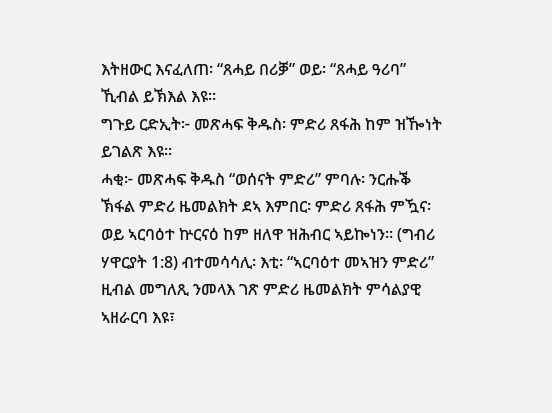እትዘውር እናፈለጠ፡ “ጸሓይ በሪቓ” ወይ፡ “ጸሓይ ዓሪባ” ኺብል ይኽእል እዩ።
ግጉይ ርድኢት፦ መጽሓፍ ቅዱስ፡ ምድሪ ጸፋሕ ከም ዝዀነት ይገልጽ እዩ።
ሓቂ፦ መጽሓፍ ቅዱስ “ወሰናት ምድሪ” ምባሉ፡ ንርሑቕ ኽፋል ምድሪ ዜመልክት ደኣ እምበር፡ ምድሪ ጸፋሕ ምዃና፡ ወይ ኣርባዕተ ኵርናዕ ከም ዘለዋ ዝሕብር ኣይኰነን። (ግብሪ ሃዋርያት 1:8) ብተመሳሳሊ፡ እቲ፡ “ኣርባዕተ መኣዝን ምድሪ” ዚብል መግለጺ ንመላእ ገጽ ምድሪ ዜመልክት ምሳልያዊ ኣዘራርባ እዩ፣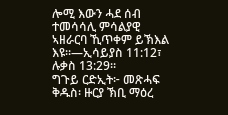ሎሚ እውን ሓደ ሰብ ተመሳሳሊ ምሳልያዊ ኣዘራርባ ኺጥቀም ይኽእል እዩ።—ኢሳይያስ 11:12፣ ሉቃስ 13:29።
ግጉይ ርድኢት፦ መጽሓፍ ቅዱስ፡ ዙርያ ኽቢ ማዕረ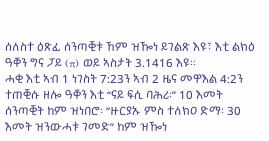ሰለስተ ዕጽፊ ሰንጣቒቱ ኸም ዝዀነ ይገልጽ እዩ፣ እቲ ልክዕ ዓቐን ግና ፓይ (π) ወይ ኣስታት 3.1416 እዩ።
ሓቂ እቲ ኣብ 1 ነገስት 7:23ን ኣብ 2 ዜና መዋእል 4:2ን ተጠቒሱ ዘሎ ዓቐን እቲ “ናይ ፍሲ ባሕሪ፡” 10 እመት ሰንጣቒት ከም ዝነበሮ፡ “ዙርያኡ ምስ ተለክዐ ድማ፡ 30 እመት ዝንውሓቱ ገመድ” ከም ዝዀነ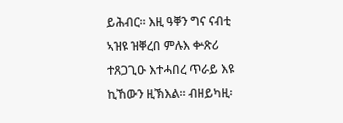ይሕብር። እዚ ዓቐን ግና ናብቲ ኣዝዩ ዝቐረበ ምሉእ ቍጽሪ ተጸጋጊዑ እተሓበረ ጥራይ እዩ ኪኸውን ዚኽእል። ብዘይካዚ፡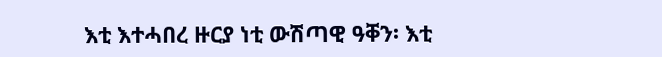እቲ እተሓበረ ዙርያ ነቲ ውሽጣዊ ዓቐን፡ እቲ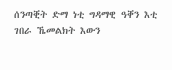ሰንጣቒት ድማ ነቲ ግዳማዊ ዓቐን እቲ ገበራ ኼመልክት እውን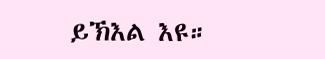ይኽእል እዩ።